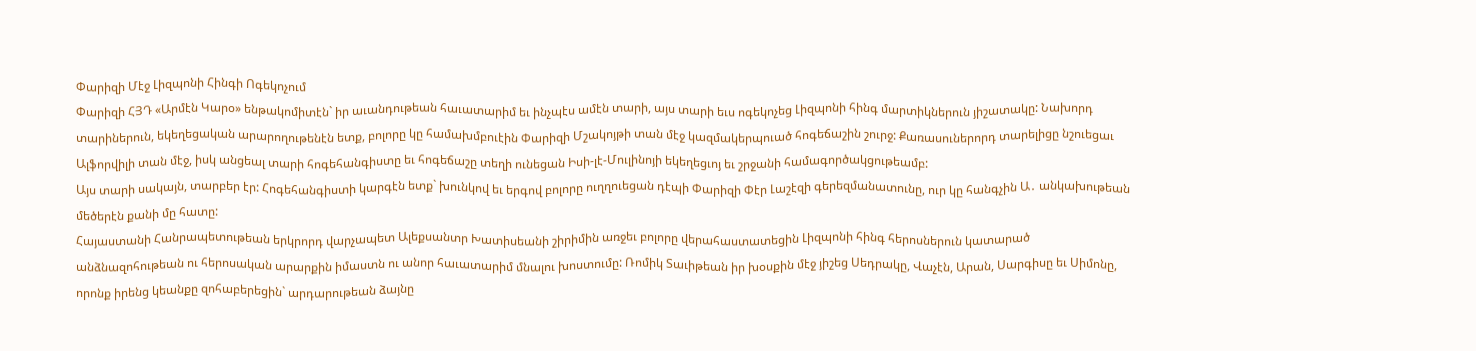Փարիզի Մէջ Լիզպոնի Հինգի Ոգեկոչում
Փարիզի ՀՅԴ «Արմէն Կարօ» ենթակոմիտէն` իր աւանդութեան հաւատարիմ եւ ինչպէս ամէն տարի, այս տարի եւս ոգեկոչեց Լիզպոնի հինգ մարտիկներուն յիշատակը: Նախորդ տարիներուն, եկեղեցական արարողութենէն ետք, բոլորը կը համախմբուէին Փարիզի Մշակոյթի տան մէջ կազմակերպուած հոգեճաշին շուրջ: Քառասուներորդ տարելիցը նշուեցաւ Ալֆորվիլի տան մէջ, իսկ անցեալ տարի հոգեհանգիստը եւ հոգեճաշը տեղի ունեցան Իսի-լէ-Մուլինոյի եկեղեցւոյ եւ շրջանի համագործակցութեամբ:
Այս տարի սակայն, տարբեր էր: Հոգեհանգիստի կարգէն ետք` խունկով եւ երգով բոլորը ուղղուեցան դէպի Փարիզի Փէր Լաշէզի գերեզմանատունը, ուր կը հանգչին Ա․ անկախութեան մեծերէն քանի մը հատը:
Հայաստանի Հանրապետութեան երկրորդ վարչապետ Ալեքսանտր Խատիսեանի շիրիմին առջեւ բոլորը վերահաստատեցին Լիզպոնի հինգ հերոսներուն կատարած անձնազոհութեան ու հերոսական արարքին իմաստն ու անոր հաւատարիմ մնալու խոստումը: Ռոմիկ Տաւիթեան իր խօսքին մէջ յիշեց Սեդրակը, Վաչէն, Արան, Սարգիսը եւ Սիմոնը, որոնք իրենց կեանքը զոհաբերեցին` արդարութեան ձայնը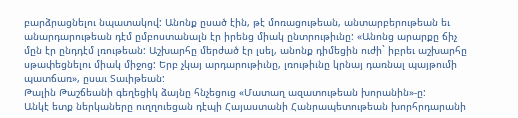բարձրացնելու նպատակով: Անոնք ըսած էին, թէ մոռացութեան, անտարբերութեան եւ անարդարութեան դէմ ըմբոստանալն էր իրենց միակ ընտրութիւնը: «Անոնց արարքը ճիչ մըն էր ընդդէմ լռութեան: Աշխարհը մերժած էր լսել, անոնք դիմեցին ուժի` իբրեւ աշխարհը սթափեցնելու միակ միջոց: Երբ չկայ արդարութիւնը, լռութիւնը կրնայ դառնալ պայթումի պատճառ», ըսաւ Տաւիթեան:
Թալին Թաշճեանի գեղեցիկ ձայնը հնչեցուց «Մատաղ ազատութեան խորանին»-ը:
Անկէ ետք ներկաները ուղղուեցան դէպի Հայաստանի Հանրապետութեան խորհրդարանի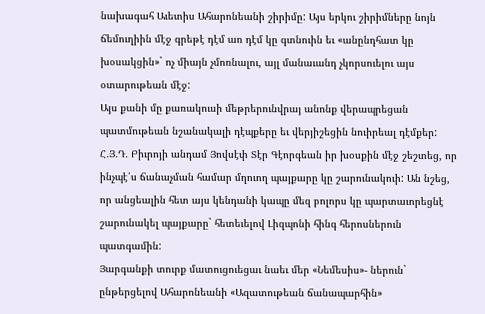նախագահ Աւետիս Ահարոնեանի շիրիմը: Այս երկու շիրիմները նոյն ճեմուղիին մէջ գրեթէ դէմ առ դէմ կը գտնուին եւ «անընդհատ կը խօսակցին»` ոչ միայն չմոռնալու, այլ մանաւանդ չկորսուելու այս օտարութեան մէջ:
Այս քանի մը քառակուսի մեթրերունվրայ անոնք վերապրեցան պատմութեան նշանակալի դէպքերը եւ վերյիշեցին նուիրեալ դէմքեր:
Հ․Յ․Դ․ Բիւրոյի անդամ Յովսէփ Տէր Գէորգեան իր խօսքին մէջ շեշտեց, որ ինչպէ՛ս ճանաչման համար մղուող պայքարը կը շարունակուի: Ան նշեց, որ անցեալին հետ այս կենդանի կապը մեզ բոլորս կը պարտաւորեցնէ շարունակել պայքարը` հետեւելով Լիզպոնի հինգ հերոսներուն պատգամին:
Յարգանքի տուրք մատուցուեցաւ նաեւ մեր «Նեմեսիս»- ներուն` ընթերցելով Ահարոնեանի «Ազատութեան ճանապարհին»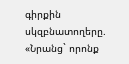գիրքին սկզբնատողերը. «Նրանց` որոնք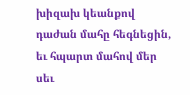խիզախ կեանքով դաժան մահը հեգնեցին, եւ հպարտ մահով մեր սեւ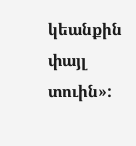կեանքին փայլ տուին»: